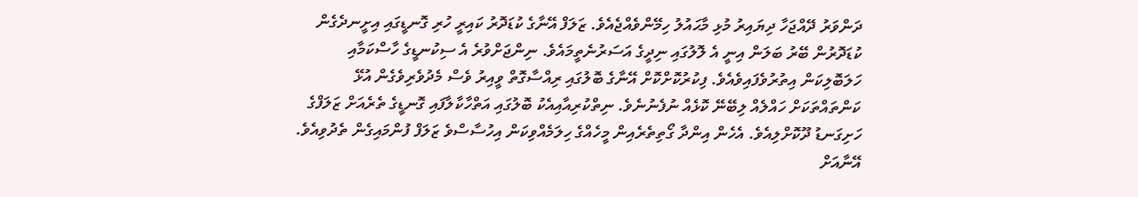ދަންވަރު ދޭއްޖަހާ ދިޔައިރު މުޅި މާޙައުލު ހިމޭންވެއްޖެއެވެ. ޒަލަފް އޭނާގެ ކުޑަދޮރު ކައިރީ ހުރި ގޮނޑީގައި އިށީނދެގެން ކުޑަދޮރުން ބޭރު ބަލަން އިނީ އެ ލޮލުގައި ނިދީގެ އަސަރުނެތީމައެވެ. ނިންޖަށްވުރެ އެ ސިކުނޑީގެ ހާސްކަމާއި ހަލަބޮލިކަން އިތުރުވެފައިވެއެވެ. ފިކުރުކޮށްކޮށް އޭނާގެ ބޮލުގައި ރިއްސާގޮތް ވީއިރު ވެސް މެދުވެރިވެގެން އުޅޭ ކަންތައްތަކަށް ހައްލެއް ލިބޭނޭ ކޮޅެއް ނުފެނުނެވެ. ނިތްކުރިއާއިއެކު ބޮލުގައި އަތްހާކާލާފައި ގޮނޑީގެ ތެރެއަށް ޒަލަފްގެ ހަށިގަނޑު ދޫކޮށްލިއެވެ. އެހެން އިންދާ ގޯތިތެރެއިން މީހެއްގެ ހިލަމެއްވިކަން އިހުސާސްވެ ޒަލަފް ފުންމައިގެން ތެދުވިއެވެ. އޭނާއަށް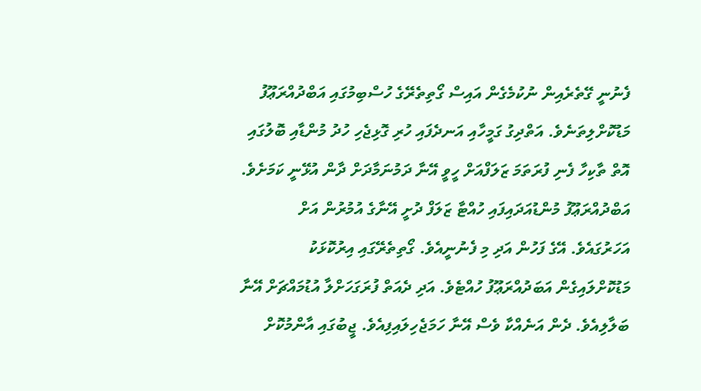ފެނުނީ ގޭތެރެއިން ނުކުމެގެން އައިސް ގޯތިތެރޭގެ ހުސްބިމުގައި އަބްދުއްރަޢޫފު މަޑުކޮށްލިތަނެވެ. އަތްދިގު ގަމީހާއި އަނދެފައި ހުރި ގޮޅިޖެހި ހުދު މުންޑާއި ބޮލުގައި އޮތް ތާކިހާ ފެނި ފުރަތަމަ ޒަލަފްއަށް ހީވީ އޭނާ ދަމުނަމާދަށް ދާން އުޅޭނީ ކަމަށެވެ. އަބްދުއްރަޢޫފު މުންޑުއަދައިފައި ހުއްޓާ ޒަލަފް ދުށީ އޭނާގެ އުމުރުން އަށް އަހަރުގައެވެ. އޭގެ ފަހުން އަދި މި ފެނުނީއެވެ. ގޯތިތެރޭގައި އިރުކޮޅަކު މަޑުކޮށްލައިގެން އަބަދުއްރަޢޫފު ހުއްޓެވެ. އަދި ދެއަތް ފުރަގަހަށްލާ އުޑުމައްޗަށް އޭނާ ބަލާލިއެވެ. ދެން އަނެއްކާ ވެސް އޭނާ ހަމަޖެހިލައިފިއެވެ. ޖީބުގައި އާންމުކޮށް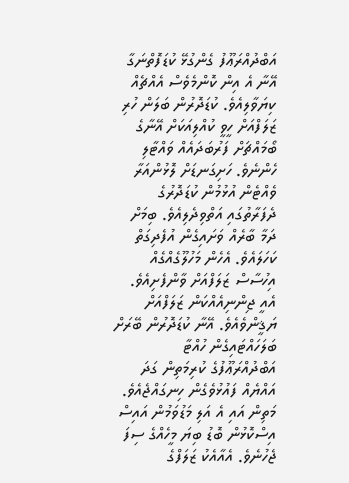އަބްދުއްރަޢޫފު ގެންގުޅޭ ކުޑަފޮތްނަގާ އޭނާ އެ އިން ކޮންމެވެސް އެއްޗެއް ކިޔަވާލިއެވެ. ކުޑަދޮރުން ބަލަން ހުރި ޒަލަފްއަށް ހީވީ ކުއްލިއަކަށް އޭނާގެ ބޯމައްޗަށް ފަރުބަދައެއް ވައްޓާލި ހެންނެވެ. ހަށިގަނޑަށް ލޮޅުންއަރާ ވެއްޓެން އުޅުމުން ކުޑަދޮރުގެ ދެފަރާތުގައި އަތްވިދެލިއެވެ. ބިމަށް ދަމާ ބާރެއް ވަށައިގެން އުފެދިގަތް ކަހަލައެވެ. އެހެން މަހުލޫގެއްގެއް އިހުސާސް ޒަލަފްއަށް ވާންފެށިއެވެ. އެއީ ޖިންނިއެއްކަން ޒަލަފްއަށް ޔަޤީންވެއެވެ. އޭނާ ކުޑަދޮރުން ބޭރަށް ބަލަހައްޓައިގެން ހުއްޓާ އަބްދުއްރަޢޫފުގެ ކުރިމަތިން ގަދަ އައްޔެއް ފައުޅުވެގެން ހިނގައްޖެއެވެ. މަތިން އައި އެ އަލި މަޑުވަމުން އައިސް އިސްކޮޅުން ބޮޑު ބިޔަ މީހެއްގެ ސިފަ ޖެހުނެވެ. އެއާއެކު ޒަލަފްގެ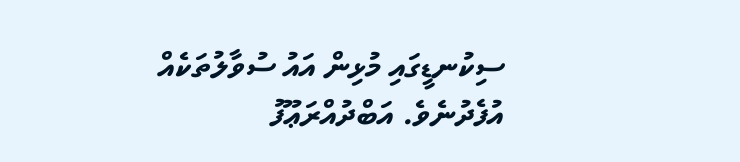ސިކުނޑީގައި މުޅިން އައު ސުވާލުތަކެއް އުފެދުނެވެ. އަބްދުއްރަޢޫފު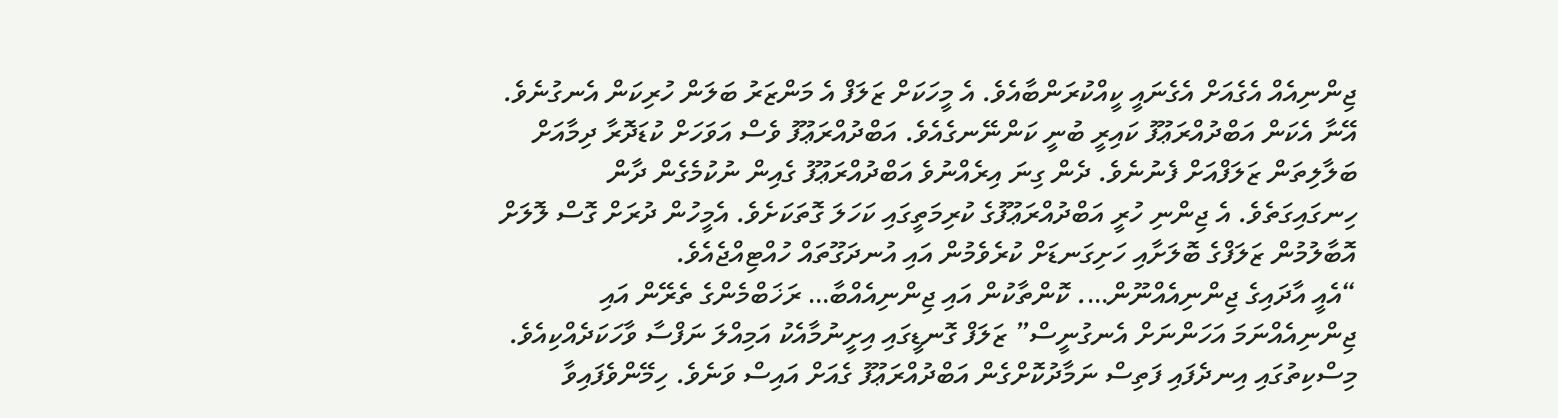ޖިންނިއެއް އެގެއަށް އެގެނައީ ކީއްކުރަންބާއެވެ. އެ މީހަކަށް ޒަލަފް އެ މަންޒަރު ބަލަން ހުރިކަން އެނގުނެވެ. އޭނާ އެކަން އަބްދުއްރަޢޫފު ކައިރީ ބުނީ ކަންނޭނގެއެވެ. އަބްދުއްރަޢޫފު ވެސް އަވަހަށް ކުޑަދޮރާ ދިމާއަށް ބަލާލިތަން ޒަލަފްއަށް ފެނުނެވެ. ދެން ގިނަ އިރެއްނުވެ އަބްދުއްރަޢޫފު ގެއިން ނުކުމެގެން ދާން ހިނގައިގަތެވެ. އެ ޖިންނި ހުރީ އަބްދުއްރަޢޫފުގެ ކުރިމަތީގައި ކަހަލަ ގޮތަކަށެވެ. އެމީހުން ދުރަށް ގޮސް ލޮލަށް އޮބާލުމުން ޒަލަފްގެ ބޮލަށާއި ހަށިގަނޑަށް ކުރެވެމުން އައި އުނދަގޫތައް ހުއްޓިއްޖެއެވެ.
“އެއީ އާދައިގެ ޖިންނިއެއްނޫން…. ކޮންތާކުން އައި ޖިންނިއެއްބާ… ރަޚަބްމެންގެ ތެރޭން އައި ޖިންނިއެއްނަމަ އަހަންނަށް އެނގުނީސް” ޒަލަފް ގޮނޑީގައި އިށީނުމާއެކު އަމިއްލަ ނަފްސާ ވާހަކަދެއްކިއެވެ.
މިސްކިތުގައި އިނދެފައި ފަތިސް ނަމާދުކޮށްގެން އަބްދުއްރަޢޫފު ގެއަށް އައިސް ވަނެވެ. ހިމޭންވެފައިވާ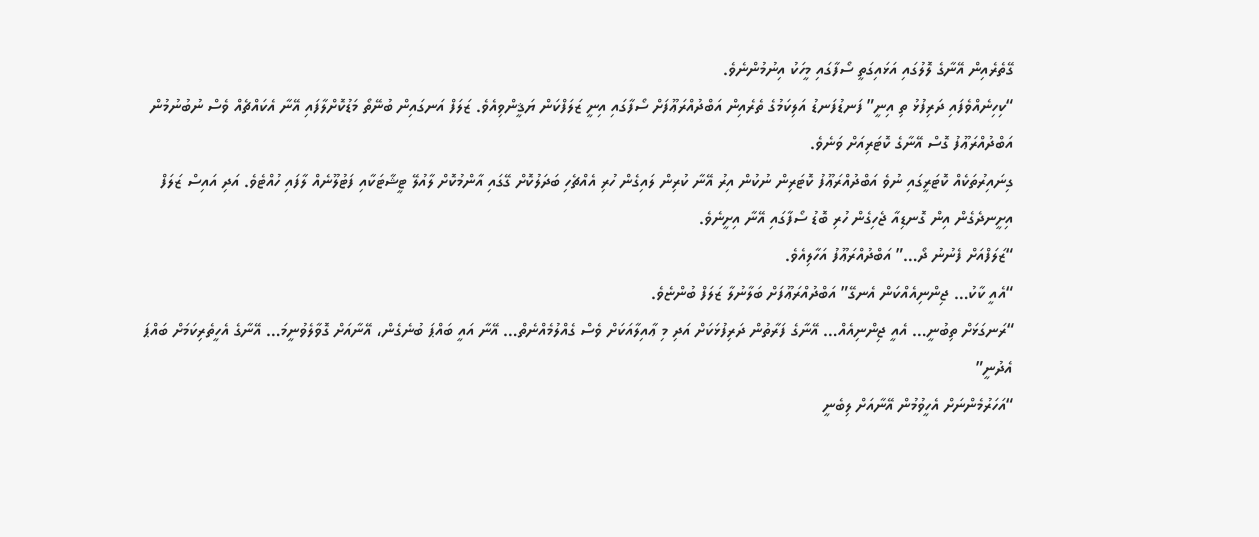ގޭތެރެއިން އޭނާގެ ލޮލުގައި އަޅައިގަތީ ސޯފާގައި މީހަކު އިނުމުންނެވެ.
“ކިހިނެއްވެފައި ދަރިފުޅު ތި އިނީ” ފަނޑުފަނޑު އަލިކަމުގެ ތެރެއިން އަބްދުއްރަޢޫފަށް ސޯފާގައި އިނީ ޒަލަފްކަން ޔަޤީންވިއެވެ. ޒަލަފް އަނގައިން ބުނޭތޯ މަޑުކޮށްލާފައި އޭނާ އެކައްޗެއް ވެސް ނުބުނުމުން އަބްދުއްރަޢޫފު ގޮސް އޭނާގެ ކޮޓަރިއަށް ވަނެވެ.
ގިނައިރުތަކެއް ކޮޓަރީގައި ނުވެ އަބްދުއްރަޢޫފު ކޮޓަރިން ނުކުން އިރު އޭނާ ކުރިން ލައިގެން ހުރި އެއްޗެހި ބަދަލުކޮށް ގޭގައި އާންމުކޮށް ލާއުލޭ ޓީޝާޓަކާއި ފަޓުލޫނެއް ލާފައި ހުއްޓެވެ. އަދި އައިސް ޒަލަފް އިށީނދެގެން އިން ގޮނޑިއާ ޖެހިގެން ހުރި ބޮޑު ސޯފާގައި އޭނާ އިށީނެވެ.
“ޒަލަފްއަށް ފެނުނު ދޯ…” އަބްދުއްރަޢޫފު އަހާލިއެވެ.
“އެއީ ކާކު… ޖިންނިއެއްކަން އެނގޭ” އަބްދުއްރަޢޫފަށް ބަލާނުލާ ޒަލަފް ބުންޏެވެ.
“ރަނގަޅަށް ތިބުނީ… އެއީ ޖިންނިއެއް… އޭނާގެ ފަރާތުން ދަރިފުޅަކަށް އަދި މި ޢާއިލާއަކަށް ވެސް ގެއްލުމެއްނެތް… އޭނާ އައީ ބައްޕަ ބުނެގެން، އޭނާއަށް ގޮވާލެވުނީމަ… އޭނާގެ އެހީތެރިކަމަށް ބައްޕަ އެދުނީ”
“އަހަރުމެންނަށް އެހީވުމުން އޭނާއަށް ލިބެނީ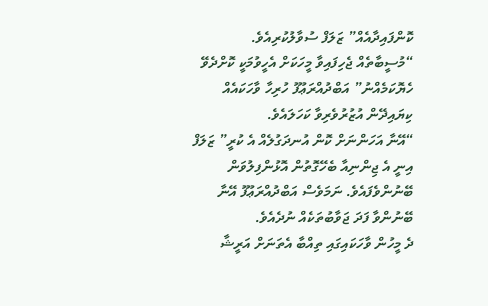ކޮންފައިދާއެއް” ޒަލަފް ސުވާލުކުރިއެވެ.
“މުސީބާތެއް ޖެހިފައިވާ މީހަކަށް އެހީވުމަކީ ކޮށްދެވޭ ހެޔޮކަމެއްނު” އަބްދުއްރަޢޫފު ހުރިހާ ވާހަކައެއް ކިޔައިދޭން އުޒުރުވެރިވާ ކަހަލައެވެ.
“އޭނާ އަހަންނަށް ކޮން އުނދަގުލެއް އެ ކުރީ” ޒަލަފް އިނީ އެ ޖިންނިއާ ބެހޭގޮތުން އޮޅުންފިލުވަން ބޭނުންވެފައެވެ. ނަމަވެސް އަބްދުއްރަޢޫފު އޭނާ ބޭނުންވާ ފަދަ ޖަވާބުތަކެއް ނުދެއެވެ.
ދެ މީހުން ވާހަކައިގައި ތިއްބާ އެތަނަށް އަރީޝާ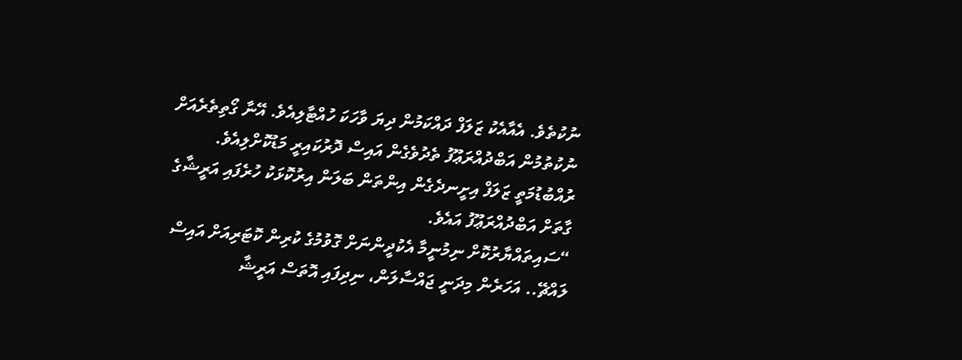ނުކުތެވެ. އެއާއެކު ޒަލަފް ދައްކަމުން ދިޔަ ވާހަކަ ހުއްޓާލިއެވެ. އޭނާ ގޯތިތެރެއަށް ނުކުތުމުން އަބްދުއްރަޢޫފު ތެދުވެގެން އައިސް ދޮރުކައިރީ މަޑުކޮށްލިއެވެ. ރުއްބުޑުމަތީ ޒަލަފް އިށީނދެގެން އިންތަން ބަލަން އިރުކޮޅަކު ހުރެފައި އަރީޝާގެ ގާތަށް އަބްދުއްރަޢޫފު އައެވެ.
“ސައިތައްޔާރުކޮށް ނިމުނީމާ އެކުދީންނަށް ގޮވުމުގެ ކުރިން ކޮޓަރިއަށް އައިސް ލައްޗޭ.. އަހަރެން މިދަނީ ޖައްސާލަން، ނިދިފައި އޮތަސް އަރީޝާ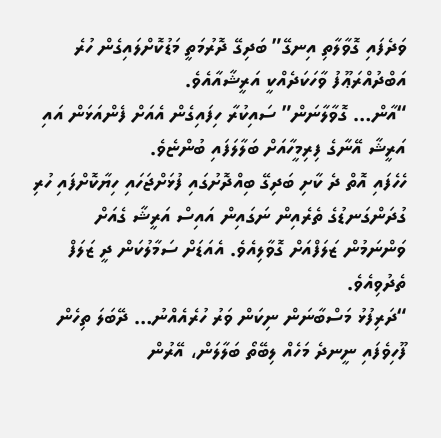ވަދެފައި ގޮވާލާތި އިނގޭ” ބަދިގޭ ދޮރުމަތީ މަޑުކޮށްލައިގެން ހުރެ އަބްދުއްރަޢޫފު ވާހަކަދެއްކީ އަރީޝާއާއެވެ.
“އާން… ގޮވާލާނަން” ސައިކުރާ ހިފައިގެން އެއަށް ފެންއަޅަން އައި އަރީޝާ އޭނާގެ ފިރިމީހާއަށް ބަލާލަފައި ބުންޏެވެ.
ހެހެފައި އޮތް ދެ ކާށި ބަދިގޭ ބިއްދޮށުގައި ފުޅަށްޖަހައި ހިޔާކޮށްފައި ހުރި ގުދަންގަނޑުގެ ތެރެއިން ނަގައިން އައިސް އަރީޝާ ގެއަށް ވަންނަމުން ޒަލަފްއަށް ގޮވާލިއެވެ. އެއަޑަށް ސަމާލުކަން ދީ ޒަލަފް ތެދުވިއެވެ.
“ދަރިފުޅު މަސްބާނަން ނިކަން ވަރު ހުރެއެއްނު… ދޭބަލަ ތިހެން ފޫހިވެފައި ނީނދެ މަހެއް ލިބޭތޯ ބަލާލަން، އޭރުން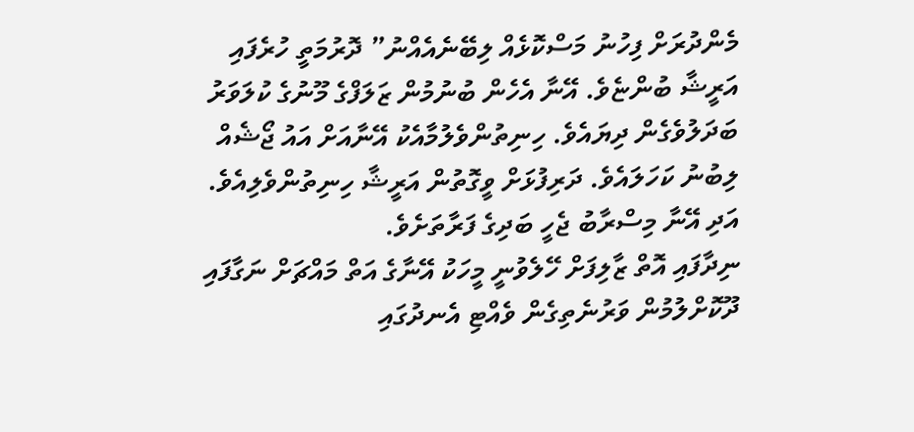މެންދުރަށް ފިހުނު މަސްކޮޅެއް ލިބޭނެއެއްނު” ދޮރުމަތީ ހުރެފައި އަރީޝާ ބުންޏެވެ. އޭނާ އެހެން ބުނުމުން ޒަލަފްގެ މޫނުގެ ކުލަވަރު ބަދަލުވެގެން ދިޔައެވެ. ހިނިތުންވެލުމާއެކު އޭނާއަށް އައު ޖޯޝެއް ލިބުނު ކަހަލައެވެ. ދަރިފުޅަށް ވީގޮތުން އަރީޝާ ހިނިތުންވެލިއެވެ. އަދި އޭނާ މިސްރާބު ޖެހީ ބަދިގެ ފަރާތަށެވެ.
ނިދާފައި އޮތް ޒާލިފަށް ހޭލެވުނީ މީހަކު އޭނާގެ އަތް މައްޗަށް ނަގާފައި ދޫކޮށްލުމުން ވަރުނެތިގެން ވެއްޓި އެނދުގައި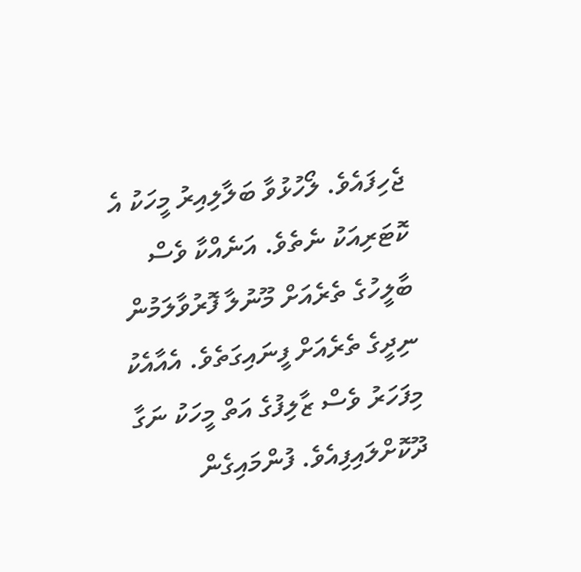ޖެހިފައެވެ. ލޯހުޅުވާ ބަލާލިއިރު މީހަކު އެ ކޮޓަރިއަކު ނެތެވެ. އަނެއްކާ ވެސް ބާލީހުގެ ތެރެއަށް މޫނުލާ ފޮރުވާލަމުން ނިދީގެ ތެރެއަށް ފީނައިގަތެވެ. އެއާއެކު މިފަހަރު ވެސް ޒާލިފުގެ އަތް މީހަކު ނަގާ ދޫކޮށްލައިފިއެވެ. ފުންމައިގެން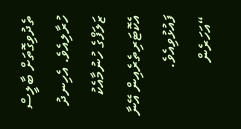ތެދުވިގޮތަށް ބާލީސް ހުރާލިއެވެ. އެހިނދު ޒަލަފްގެ ހުނުމާއެކު އެކޮޓަރިތެރެއިން އޭނާ ފައުޅުވިއެވެ.
“އަހަރެން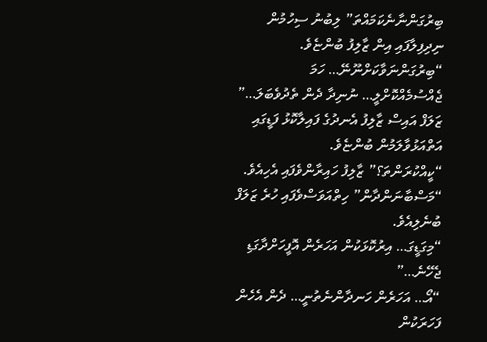ބިރުގަންނާނެކަމައްތަ” ލިބުނު ސިހުމުން ނިދިފިލާފައި އިން ޒާލިފު ބުންޏެވެ.
“ބިރުގަންނަވާކަށްނޫނޭ… ހަމަ ޖެއްސުމެއްކޮށްލީ… ނުނިދާ ދެން ތެދުވެބަލަ…” ޒަލަފް އައިސް ޒާލިފު އެނދުގެ ފައިލާކޮޅު ފަޑީގައި އަތްއަޅުވާލަމުން ބުންޏެވެ.
“ކީއްކުރަންތަ؟” ޒާލިފު ހައިރާންވެފައި އެހިއެވެ.
“މަސްބާނަންދާން” ހިތްއަވަސްވެފައި ހުރެ ޒަލަފް ބުނެލިއެވެ.
“މިގަޑީގަ… އިރުކޮޅަކުން އަހަރެން އޮފީހަށްދާގަޑި ޖެހޭނެ…”
“އޯ… އަހަރެން ހަނދާންނެތުނީ… ދެން އެހެން ފަހަރަކުން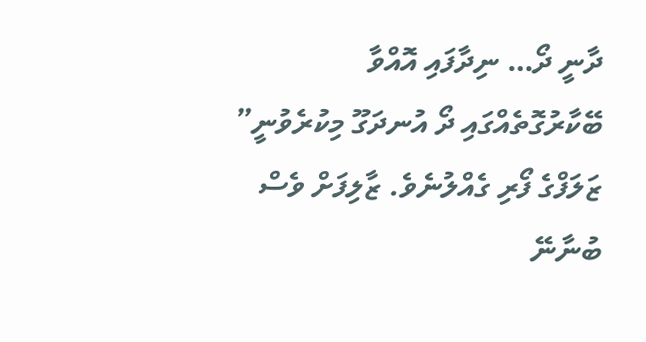ދާނީ ދޯ… ނިދާފައި އޮއްވާ ބޭކާރުގޮތެއްގައި ދޯ އުނދަގޫ މިކުރެވުނީ” ޒަލަފްގެ ފޯރި ގެއްލުނެވެ. ޒާލިފަށް ވެސް ބުނާނޭ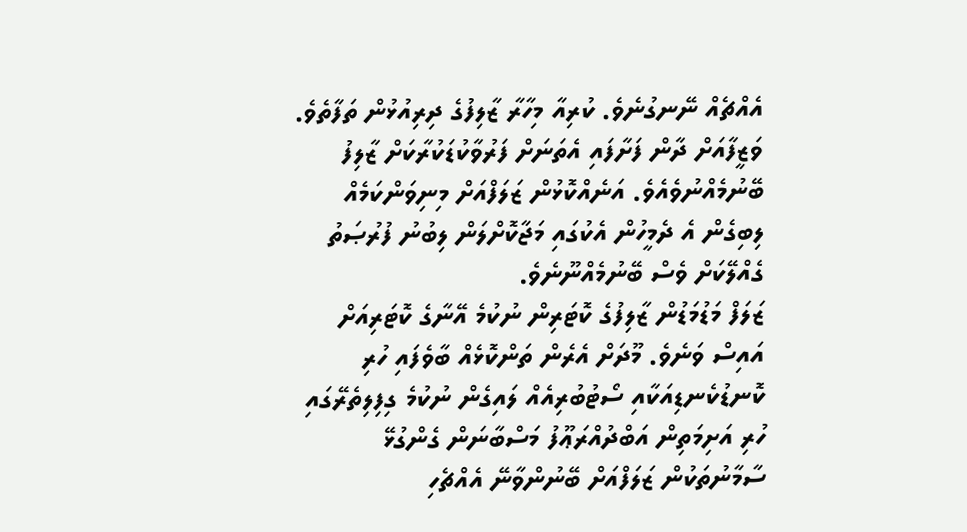އެއްޗެއް ނޭނގުނެވެ. ކުރިއާ މިހާރާ ޒާލިފުގެ ދިރިއުޅުން ތަފާތެވެ. ވަޒީފާއަށް ދާން ފަށާފައި އެތަނަށް ފަރުވާކުޑަކުރާކަށް ޒާލިފު ބޭނުމެއްނުވެއެވެ. އަނެއްކޮޅުން ޒަލަފްއަށް މިނިވަންކަމެއް ލިބިގެން އެ ދެމީހުން އެކުގައި މަޖާކޮށްލަން ލިބުނު ފުރުޞަތު ގެއްލޭކަށް ވެސް ބޭނުމެއްނޫނެވެ.
ޒަލަފް މަޑުމަޑުން ޒާލިފުގެ ކޮޓަރިން ނުކުމެ އޭނާގެ ކޮޓަރިއަށް އައިސް ވަނެވެ. މޫދަށް އެރެން ތަންކޮޅެއް ބާވެފައި ހުރި ކޮނޑުކެނޑިއަކާއި ސޯޓުބުރިއެއް ލައިގެން ނުކުމެ ގިފިލިތެރޭގައި ހުރި އަށިމަތިން އަބްދުއްރަޢޫފު މަސްބާނަން ގެންގުޅޭ ސާމާނުތަކުން ޒަލަފްއަށް ބޭނުންވާނޭ އެއްޗެހި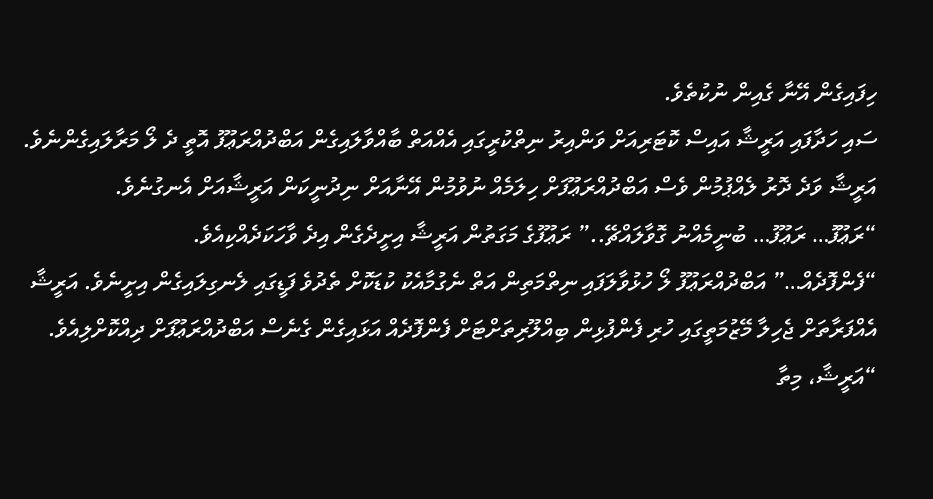ހިފައިގެން އޭނާ ގެއިން ނުކުތެވެ.
ސައި ހަދާފައި އަރީޝާ އައިސް ކޮޓަރިއަށް ވަންއިރު ނިތްކުރީގައި އެއްއަތް ބާއްވާލައިގެން އަބްދުއްރަޢޫފު އޮތީ ދެ ލޯ މަރާލައިގެންނެވެ. އަރީޝާ ވަދެ ދޮރު ލެއްޕުމުން ވެސް އަބްދުއްރަޢޫފަށް ހިލަމެއް ނުވުމުން އޭނާއަށް ނިދުނީކަން އަރީޝާއަށް އެނގުނެވެ.
“ރަޢޫފު… ރަޢޫފު… ބުނީމެއްނު ގޮވާލައްޗޭ..” ރަޢޫފުގެ މަގަތުން އަރީޝާ އިށީދެގެން އިދެ ވާހަކަދެއްކިއެވެ.
“ފެންފޮދެއް…” އަބްދުއްރަޢޫފު ލޯ ހުޅުވާލަފައި ނިތްމަތިން އަތް ނެގުމާއެކު ކުޑަކޮށް ތެދުވެ ފަޑީގައި ލެނގިލައިގެން އިށީނެވެ. އަރީޝާ އެއްފަރާތަށް ޖެހިލާ މޭޒުމަތީގައި ހުރި ފެންފުޅިން ބިއްލޫރިތަށްޓަށް ފެންފޮދެއް އަޅައިގެން ގެނެސް އަބްދުއްރަޢޫފަށް ދިއްކޮށްލިއެވެ.
“އަރީޝާ، މިތާ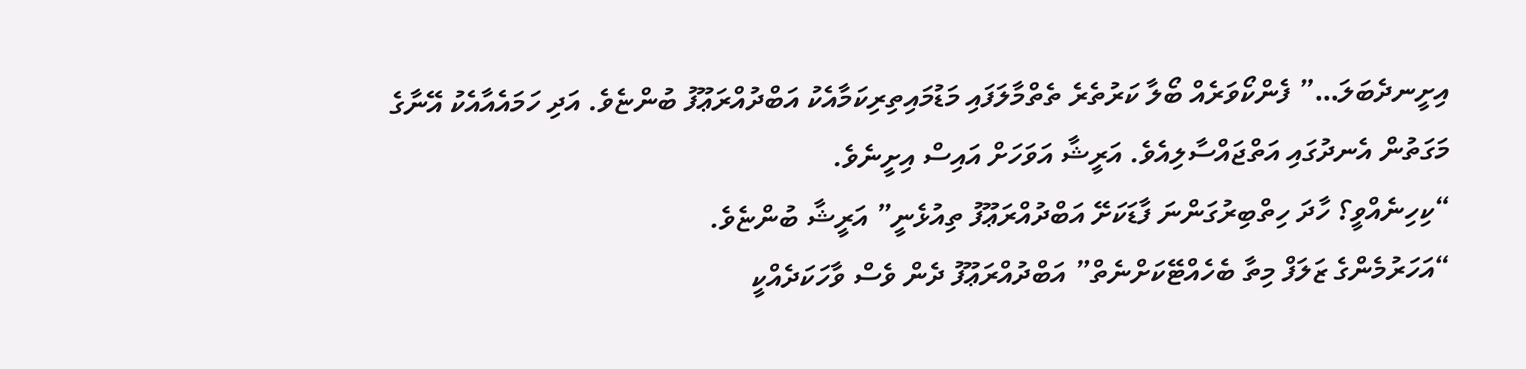އިށީނދެބަލަ…” ފެންކޯވަރެއް ބޯލާ ކަރުތެރެ ތެތްމާލަފައި މަޑުމައިތިރިކަމާއެކު އަބްދުއްރަޢޫފު ބުންޏެވެ. އަދި ހަމައެއާއެކު އޭނާގެ މަގަތުން އެނދުގައި އަތްޖައްސާލިއެވެ. އަރީޝާ އަވަހަށް އައިސް އިށީނެވެ.
“ކިހިނެއްވީ؟ ހާދަ ހިތްބިރުގަންނަ ފާޑަކަށޭ އަބްދުއްރަޢޫފު ތިއުޅެނީ” އަރީޝާ ބުންޏެވެ.
“އަހަރުމެންގެ ޒަލަފް މިތާ ބެހެއްޓޭކަށްނެތް” އަބްދުއްރަޢޫފު ދެން ވެސް ވާހަކަދެއްކީ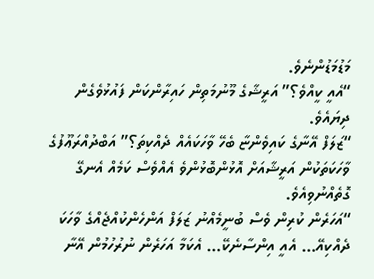މަޑުމަޑުންނެވެ.
“އެއީ ކީއްވެ؟” އަރީޝާގެ މޫނުމަތިން ހައިރާންކަން ފައުޅުވެގެން ދިޔައެވެ.
“ޒަލަފް އޭނާގެ ކައިވެންޏާ ބެހޭ ވާހަކައެއް ދެއްކިތަ؟” އަބްދުއްރަޢޫފުގެ ވާހަކަތަކުން އަރީޝާއަށް އޮޅުންބޮޅުންވެ އެއްވެސް ކަމެއް އެނގޭ ގޮތެއްނުވިއެވެ.
“އަހަރެން ކުރިން ވެސް ބުނީމެއްނު ޒަލަފް އަންހެންކުއްޖެއްގެ ވާހަކަ ދެއްކިއޭ… އެއީ އިންސާނެކޭ… އެކަމާ އަހަރެން ނުރުހުމުން އޭނާ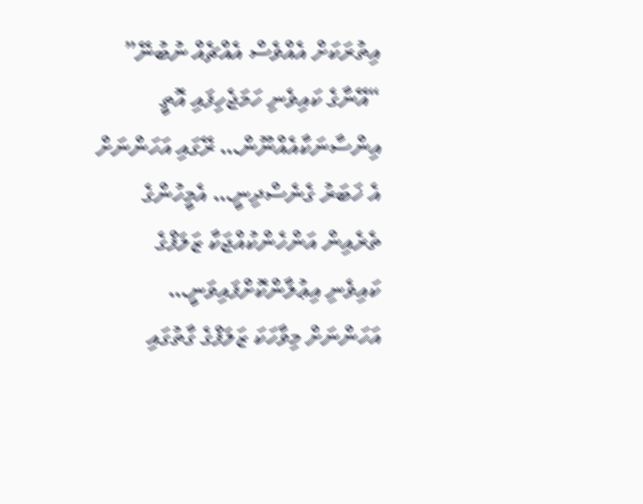އިތުރަކަށް އެއްވެސް އެއްޗެއް ނުބުނޭ”
“އޭނާގެ ކައިވެނި ހަމަޖެހިފައި އޮތީ އިންސާނަކާއެއްނޫން… ރޭގައި އަހަންނަށް އެ ޚަބަރު ގެނެސްދިނީ… އެމީހުންގެ ތެރެއިން އަންހެންކުއްޖަކާ ޒަލަފްގެ ކައިވެނި އިޢުލާންކޮށްފައިވަނީ… އަހަންނަށް މިވާހަކަ ޒަލަފްގެ ގާތުގައި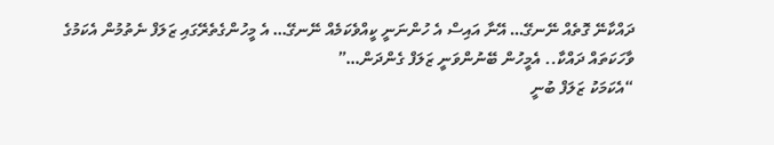ދައްކާނޭ ގޮތެއް ނޭނގޭ… އޭނާ އައިސް އެ ހުންނަނީ ކީއްވެކަމެއް ނޭނގޭ… އެ މީހުންގެތެރޭގައި ޒަލަފް ނެތުމުން އެކަމުގެ ވާހަކަތައް ދައްކާ.. އެމީހުން ބޭނުންވަނީ ޒަލަފް ގެންދަން…”
“އެކަމަކު ޒަލަފް ބުނީ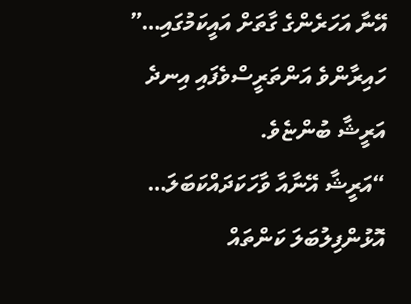އޭނާ އަހަރެންގެ ގާތަށް އައީކަމުގައި…” ހައިރާންވެ އަންތަރީސްވެފައި އިނދެ އަރީޝާ ބުންޏެވެ.
“އަރީޝާ އޭނާއާ ވާހަކަދައްކަބަލަ… އޮޅުންފިލުބަލަ ކަންތައް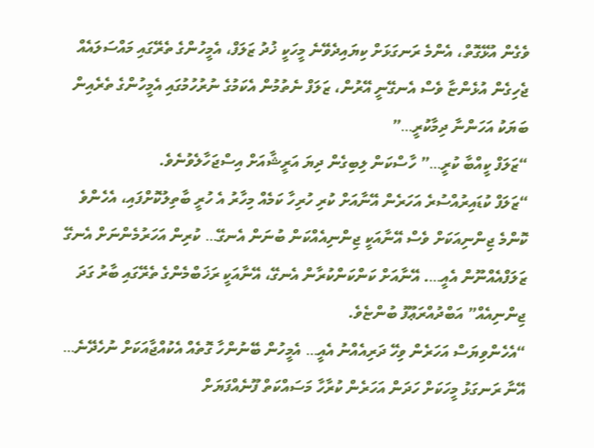ވެގެން އުޅޭގޮތް، އެންމެ ރަނގަޅަށް ކިޔައިދެވޭނެ މީހަކީ ޚުދު ޒަލަފް، އެމީހުންގެ ތެރޭގައި މައްސަލައެއް ޖެހިގެން އުޅެންޏާ ވެސް އެނގޭނީ އޭރުން، ޒަލަފް ނެތުމުން އެކަމުގެ ނުރުހުމުގައި އެމީހުންގެ ތެރެއިން ބަޔަކު އަހަންނާ ދިމާކުރީ…”
“ޒަލަފް ކީއްބާ ކުރީ…” ހާސްކަން ލިބިގެން ދިޔަ އަރީޝާއަށް އިސްޖަހާލެވުނެވެ.
“ޒަލަފް ކުޑައިރުއްސުރެ އަހަރެން އޭނާއަށް ކުރި ހުރިހާ ކަމެއް މިހާރު އެ ހުރީ ބާތިލުކޮށްފައި، އެހެންވެ ކޮންމެ ޖިންނިއަކަށް ވެސް އޭނާއަކީ ޖިންނިއެއްކަން ބުނަން އެނގޭ… ކުރިން އަހަރުމެންނަށް އެނގޭ ޒަލަފްއެއްނޫން އެއީ…. އޭނާއަށް ކަންކަންކުރާން އެނގޭ، އޭނާއަކީ ރަޚަބްމެންގެ ތެރޭގައި ބާރު ގަދަ ޖިންނިއެއް” އަބްދުއްރަޢޫފު ބުންޏެވެ.
“އެހެންވިޔަސް އަހަރެން ވިހޭ ދަރިއެއްނު އެއީ… އެމީހުން ބޭނުންހާ ގޮތެއް އެކުއްޖާއަކަށް ނުހެދޭނެ… އޭނާ ރަނގަޅު މީހަކަށް ހަދަން އަހަރެން ކުރާހާ މަސައްކަތް ފޫނެއްފަޔަށް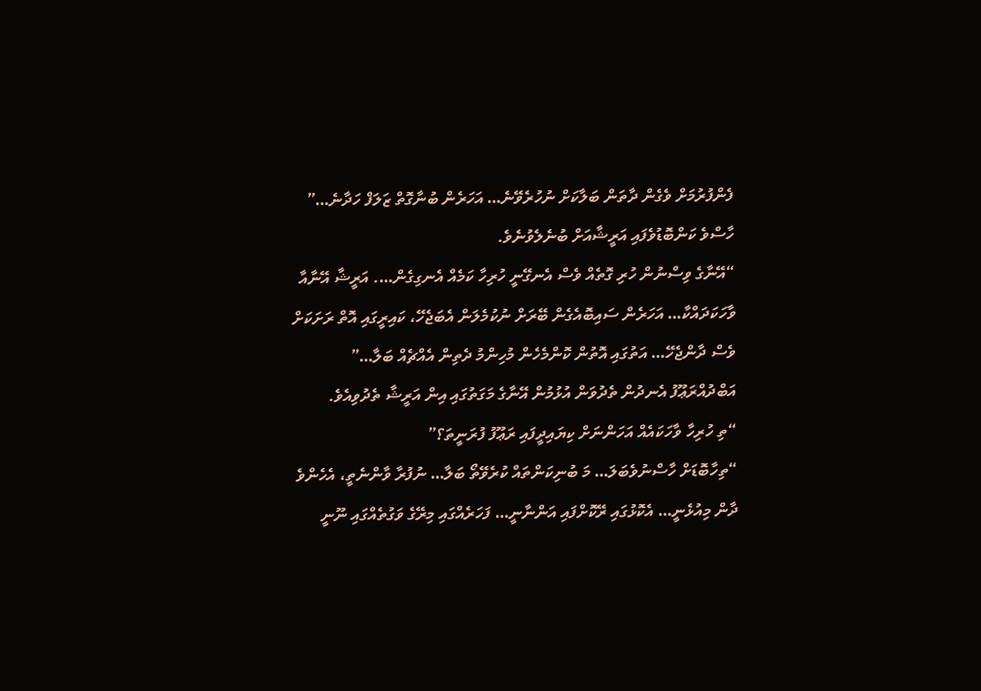ފެންފުރުމަށް ވެގެން ދާތަން ބަލާކަށް ނުހުރެވޭނެ… އަހަރެން ބުނާގޮތް ޒަލަފް ހަދާނެ…” ހާސްވެ ކަންބޮޑުވެފައި އަރީޝާއަށް ބުނެލެވުނެވެ.
“އޭނާގެ ވިސްނުން ހުރި ގޮތެއް ވެސް އެނގޭނީ ހުރިހާ ކަމެއް އެނގިގެން…. އަރީޝާ އޭނާއާ ވާހަކަދައްކާ… އަހަރެން ސައިބޮއެގެން ބޭރަށް ނުކުމެލަން އެބަޖެހޭ، ކައިރީގައި އޮތް ރަށަކަށް ވެސް ދާންޖެހޭ… އަތުގައި އޮތުން ކޮންމެހެން މުހިންމު ދެތިން އެއްޗެއް ބަލާ…” އަބްދުއްރަޢޫފު އެނދުން ތެދުވަން އުޅުމުން އޭނާގެ މަގަތުގައި އިން އަރީޝާ ތެދުވިއެވެ.
“ތި ހުރިހާ ވާހަކައެއް އަހަންނަށް ކިޔައިދީފައި ރަޢޫފު ފުރަނީތަ؟”
“ތިހާބޮޑަށް ހާސްނުވެބަލަ… މަ ބުނިކަންތައް ކުރެވޭތޯ ބަލާ… ނުފުރާ ވާންނެތީ، އެހެންވެ ދާން މިއުޅެނީ… އެކޮޅުގައި ރޭކޮށްފައި އަންނާނީ… ފަހަރެއްގައި މިރޭގެ ވަގުތެއްގައި ނޫނީ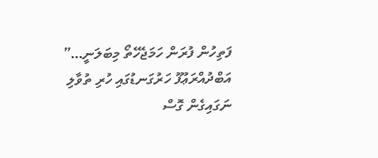ފަތިހުން ފުރަން ހަމަޖެހޭތޯ މިބަލަނީ…” އަބްދުއްރަޢޫފު ހަރުގަނޑުގައި ހުރި ތުވާލި ނަގައިގެން ގޮސް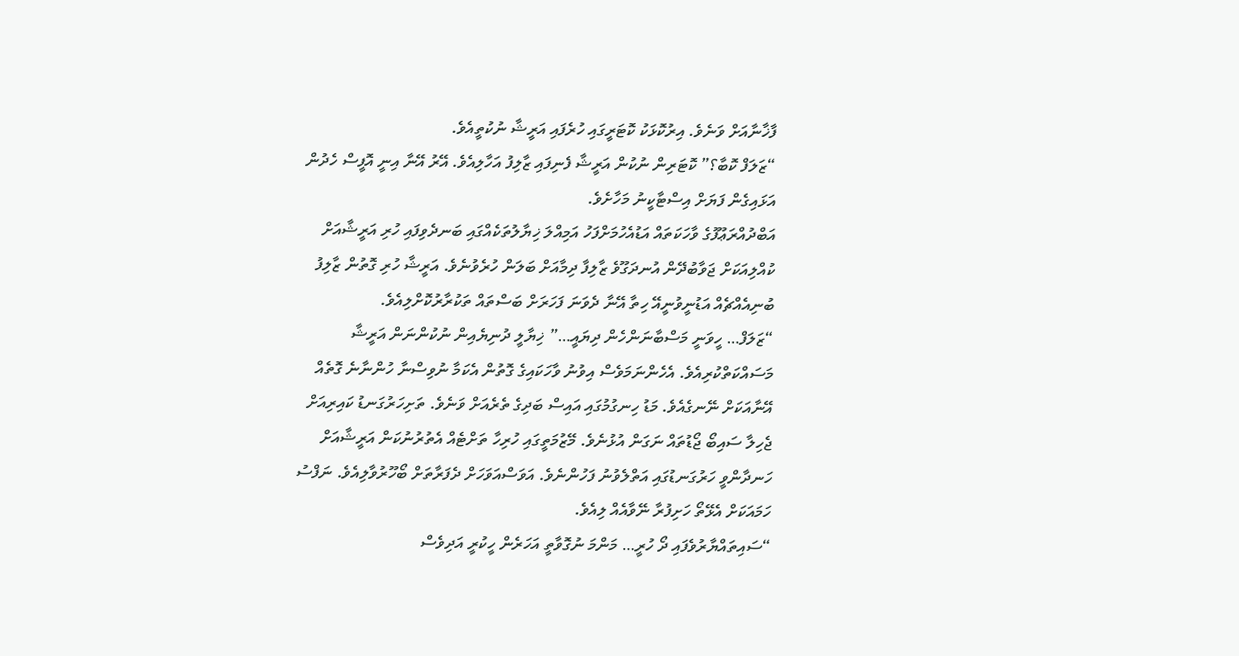ފާޚާނާއަށް ވަނެވެ. އިރުކޮޅަކު ކޮޓަރީގައި ހުރެފައި އަރީޝާ ނުކުތީއެވެ.
“ޒަލަފް ކޮބާ؟” ކޮޓަރިން ނުކުން އަރީޝާ ފެނިފައި ޒާލިފު އަހާލިއެވެ. އޭރު އޭނާ އިނީ އޮފީސް ހެދުން އަޅައިގެން ފަޔަށް އިސްޓާކީނު މަހާށެވެ.
އަބްދުއްރަޢޫފުގެ ވާހަކަތައް އަޑުއެހުމަށްފަހު އަމިއްލަ ޚިޔާލުތަކެއްގައި ބަނދެވިފައި ހުރި އަރީޝާއަށް ކުއްލިއަކަށް ޖަވާބުދޭން އުނދަގޫވެ ޒާލިފާ ދިމާއަށް ބަލަން ހުރެވުނެވެ. އަރީޝާ ހުރި ގޮތުން ޒާލިފު ބުނިއެއްޗެއް އަޑުނީވުނީއޭ ހިތާ އޭނާ ދެވަނަ ފަހަރަށް ބަސްތައް ތަކުރާރުކޮށްލިއެވެ.
“ޒަލަފް… ހީވަނީ މަސްބާނަންހެން ދިޔައީ…” ޚިޔާލީ ދުނިޔެއިން ނުކުންނަން އަރީޝާ މަސައްކަތްކުރިއެވެ. އެހެންނަމަވެސް އިވުނު ވާހަކައިގެ ގޮތުން އެކަމާ ނުވިސްނާ ހުންނާނެ ގޮތެއް އޭނާއަކަށް ނޭނގެއެވެ. މަޑު ހިނގުމުގައި އައިސް ބަދިގެ ތެރެއަށް ވަނެވެ. ތަށިހަރުގަނޑު ކައިރިއަށް ޖެހިލާ ސައިބޯ ޖޯޑުތައް ނަގަން އުޅުނެވެ. މޭޒުމަތީގައި ހުރިހާ ތަށްޓެއް އެތުރުނުކަން އަރީޝާއަށް ހަނދާންވީ ހަރުގަނޑުގައި އަތްލެވުނު ފަހުންނެވެ. އަވަސްއަވަހަށް ދެފަރާތަށް ބޯހޫރުވާލިއެވެ. ނަފްސު ހަމައަކަށް އެޅޭތޯ ހަށިފުރާ ނޭވާއެއް ލިއެވެ.
“ސައިތައްޔާރުވެފައި ދޯ ހުރީ… މަންމަ ނުގޮވާތީ އަހަރެން ހީކުރީ އަދިވެސް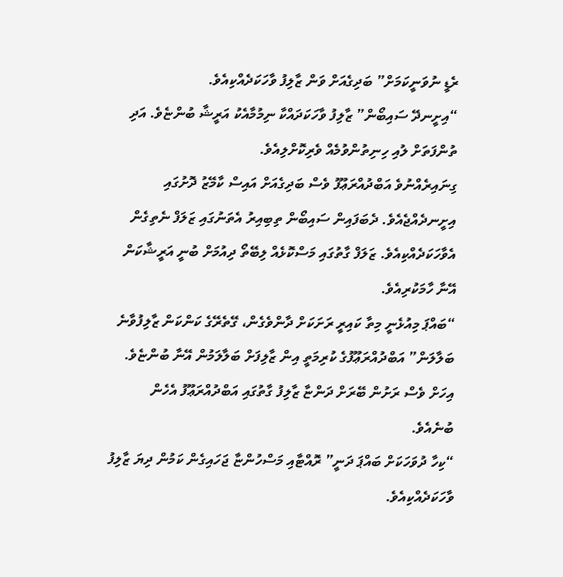ރެޑީ ނުވަނީކަމަށް” ބަދިގެއަށް ވަން ޒާލިފު ވާހަކަދެއްކިއެވެ.
“އިށީނދޭ ސައިބޯން” ޒާލިފު ވާހަކަދައްކާ ނިމުމާއެކު އަރީޝާ ބުންޏެވެ. އަދި ތުންފަތަށް ލުއި ހިނިތުންވުމެއް ވެރިކޮށްލިއެވެ.
ގިނައިރެއްނުވެ އަބްދުއްރަޢޫފު ވެސް ބަދިގެއަށް އައިސް ކާމޭޒު ދޮށުގައި އިށީނދެއްޖެއެވެ. ދެބަފައިން ސައިބޯން ތިބިއިރު އެތަނުގައި ޒަލަފް ނެތިގެން އެވާހަކަދެއްކިއެވެ. ޒަލަފް ގާތުގައި މަސްކޮޅެއް ލިބޭތޯ ދިއުމަށް ބުނީ އަރީޝާކަން އޭނާ ހާމަކުރިއެވެ.
“ބައްޕަ މިއުޅެނީ މިތާ ކައިރީ ރަށަކަށް ދާންވެގެން، ގޭތެރޭގެ ކަންކަން ޒާލިފުވާނެ ބަލާލަން” އަބްދުއްރަޢޫފުގެ ކުރިމަތީ އިން ޒާލިފަށް ބަލާލަމުން އޭނާ ބުންޏެވެ. އިހަށް ވެސް ރަށުން ބޭރަށް ދަންޏާ ޒާލިފު ގާތުގައި އަބްދުއްރަޢޫފު އެހެން ބުނެއެވެ.
“ކިހާ ދުވަހަކަށް ބައްޕަ ދަނީ” ރޮއްޓާއި މަސްހުންޏާ ޖަހައިގެން ކަމުން ދިޔަ ޒާލިފު ވާހަކަދެއްކިއެވެ.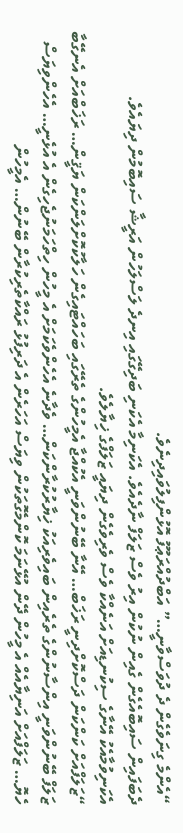“އެންމެ ގިނަވެގެން ދެ ދުވަސްވާނީ…” އަބްދުއްރަޢޫފު އޮޅުންފިލުވައިދިނެވެ.
ދެބަފައިން ސައިބޮއެގެން ގެއިން ނުކުން އިރު ވެސް ޒަލަފް ނާދެއެވެ. އެކަނިމާ އެކަނި ބަދިގޭގައި އިނދެ ލަސްލަހުން އަރީޝާ ސައިބޮމުން ދިޔައެވެ. އެކަނިވުމާއެކު އޭނާގެ ސިކުނޑިއަށް އަނެއްކާ ވެސް ވެރިވެގެން ދިޔައީ ޒަލަފްގެ ޚިޔާލެވެ.
“ޒަލަފްއަށް ކަންކަން ދަސްކޮށްދިނީ ރަޚަބް… އޭނާ ބޭނުންވަނީ އެކުއްޖާ އެމީހުންގެ ތެރޭގައި ބަހައްޓައިގެން ހަލާކުކޮށްލަންކަން ޔަޤީން… ރަޚަބްއަށް އެނގޭބާ ޒަލަފް ބޭނުންވަނީ އިންސާނުންގެ ތެރެއިން ބައިވެރިއަކު ޚިޔާރުކުރާންކަން… ވެދާނެ އެހެންވެކަމަށް އެ މީހުން ހިތްހަމަނުޖެހިގެން އެ އުޅެނީ… އެހެންވިޔަސް ހެޔޮ… ޒަލަފްއަށް އަނިޔާއެއް އެ މީހުން ދޭން އުޅޭނަމަ ކޮންމެގޮތަކުން ވިޔަސް އަހަރެން އެ ދަރިފުޅު ރައްކާތެރިކުރާން ބޭނުން… އެމީހުން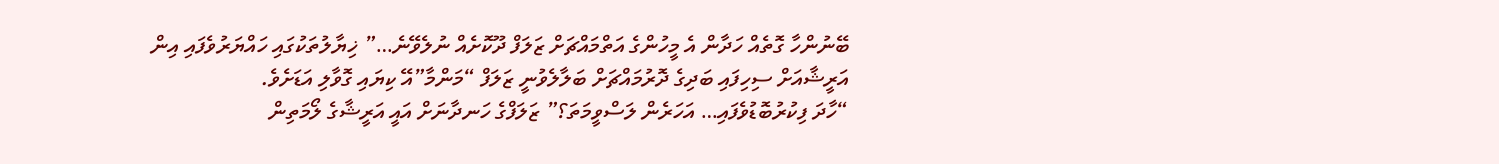ބޭނުންހާ ގޮތެއް ހަދާން އެ މީހުންގެ އަތްމައްޗަށް ޒަލަފް ދޫކޮށެއް ނުލެވޭނެ…” ޚިޔާލުތަކުގައި ހައްޔަރުވެފައި އިން އަރީޝާއަށް ސިހިފައި ބަދިގެ ދޮރުމައްޗަށް ބަލާލެވުނީ ޒަލަފް “މަންމާ”އޭ ކިޔައި ގޮވާލި އަޑަށެވެ.
“ހާދަ ފިކުރުބޮޑުވެފައި… އަހަރެން ލަސްވީމަތަ؟” ޒަލަފްގެ ހަނދާނަށް އައީ އަރީޝާގެ ލޯމަތިން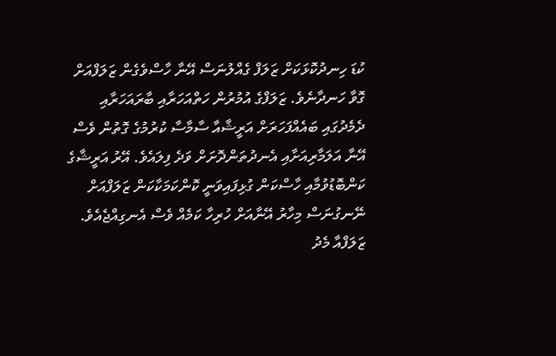ކުޑަ ހިނދުކޮޅަކަށް ޒަލަފް ގެއްލުނަސް އޭނާ ހާސްވެގެން ޒަލަފްއަށް ގޮވާ ހަނދާނެވެ. ޒަލަފްގެ އުމުރުން ހަތްއަހަރާއި ބާރައަހަރާއި ދެމެދުގައި ބައެއްފަހަރަށް އަރީޝާއާ ސާމާސާ ކުރުމުގެ ގޮތުން ވެސް އޭނާ އަލަމާރިއަށާއި އެނދުތަންދޮށަށް ވަދެ ފިލައެވެ. އޭރު އަރީޝާގެ ކަންބޮޑުވުމާއި ހާސްކަން ގުޅިފައިވަނީ ކޮންކަމަކާކަން ޒަލަފްއަށް ނޭނގުނަސް މިހާރު އޭނާއަށް ހުރިހާ ކަމެއް ވެސް އެނގިއްޖެއެވެ. ޒަލަފްއާ މެދު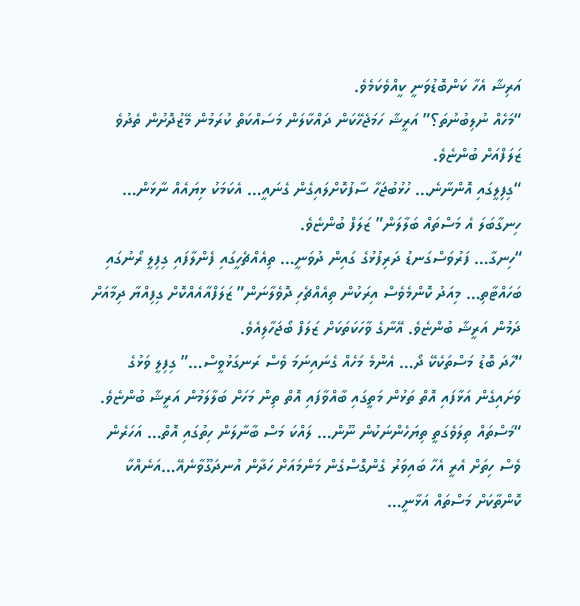އަރިޝާ އެހާ ކަންބޮޑުވަނީ ކީއްވެކަމެވެ.
“މަހެއް ނުލިބުނުތަ؟” އަރީޝާ ހަމަޖެހޭކަން ދައްކާލަން މަސައްކަތް ކުރަމުން މޭޒުދޮށުން ތެދުވެ ޒަލަފްއަށް ބުންޏެވެ.
“ގިފިލީގައި އޮންނާނެ… ހުޅުބުޖަހާ ސާފުކޮށްލައިގެން ގެނައީ… އެކަމަކު ޅިޔައެއް ނާޅަން… ހިނގާބަލަ އެ މަސްތައް ބަލާލަން” ޒަލަފް ބުންޏެވެ.
“ހިނގާ… ފަރުވަސްގަނޑު ދަރިފުޅުގެ ގައިން ދުވަނީ… ތިއެއްޗެހީގައި ފެންލާފައި ގިފިލީ ރޯނުގައި ބަހައްޓާތި… މިއަދު ކޮންމެވެސް އިރަކުން ތިއެއްޗެހި ދޮވެލާނަން” ޒަލަފްއާއެއްކޮށް ގިފިއްޔާ ދިމާއަށް ދަމުން އަރީޝާ ބުންޏެވެ. އޭނާގެ ވާހަކަތަކަށް ޒަލަފް ބޯޖަހާލިއެވެ.
“ހާދަ ބޮޑު މަސްތަކެކޭ ދޯ… އެންމެ މަހެއް ގެނައިނަމަ ވެސް ރަނގަޅުވީސް…” ގިފިލީ ވަޅުގެ ވަށައިގެން އަޅާފައި އޮތް ތަޅުން މަތީގައި ބާއްވާފައި އޮތް ތިން މަހަށް ބަލާލަމުން އަރީޝާ ބުންޏެވެ.
“މަސްތައް ތިލަވެގަތީ ތިޔަހެންނަކުން ނޫން… ލައްކަ މަސް ބާނާލަން ހިތުގައި އޮތް… އަހަރެން ވެސް ހިތަށް އެރީ އެހާ ބައިވަރު ގެންގޮސްގެން މަންމައަށް ހަދާން އުނދަގޫވާނެއޭ…އަނެއްކާ ކޮންތާކަށް މަސްތައް އަޅާނީ…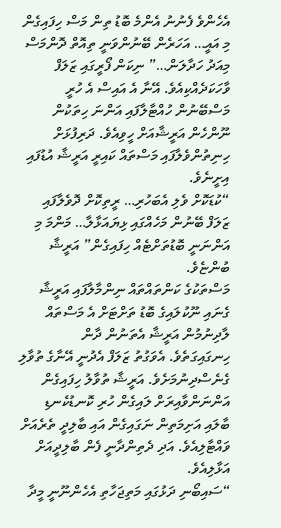އެހެންވެ ފެނުނު އެންމެ ބޮޑު ތިން މަސް ހިފައިގެން މި އައީ… އަހަރެން ބޭނުންވަނީ ތިއޮތް ދޮންމަސް މިއަދު ހަދާލަން…” ނިކަން ފޯރީގައި ޒަލަފް ވާހަކަދެއްކިއެވެ. އޭނާ އެ އައިސް އެ ހުރީ މަސްބޭނުން ހުއްޓާލާފައި އަންނަ ހިތަކުން ނޫންހެން އަރީޝާއަށް ހީވިއެވެ. ދަރިފުޅަށް ހިނިތުންވެލާފައި މަސްތައް ކައިރީ އަރީޝާ އުޑުފައި އިށީނެވެ.
“ކުޑަކޮށް ވެލި އެބަހުރި… ރީތިކޮށް ދޮވެލާފައި ޒަލަފް ބޭނުން މަހެއްގައި ޅިޔައަޅާލާ… މަންމަ މި އަންނަނީ ބޮޑުތަށްޓެއް ހިފައިގެން” އަރީޝާ ބުންޏެވެ.
މަސްތަކުގެ ކަންތައްތައް ނިންމާލާފައި އަރީޝާ ގެނައި ނޫކުލައިގެ ބޮޑު ތަށްޓަށް އެ މަސްތައް ލާދިނުމުން އަރީޝާ އެތަނުން ދާން ހިނގައިގަތެވެ. އެވަގުތު ޒަލަފް އެދުނީ އޭނާގެ ތުވާލި ގެނެސްދިނުމަށެވެ. އަރީޝާ ތުވާލު ހިފައިގެން އަންނަންވާއިރަށް ލައިގެން ހުރި ކޮނޑުކެނޑި ބާލައި އަށިމަތިން ނަގައިގެން އައި ބާލިދީ ތެރެއަށް ވައްޓާލިއެވެ. އަދި ދެތިންދާނީ ފެން ބާލިދީއަށް އަޅާލިއެވެ.
“ސައިބޯނި ދަޅުގައި މަތިޖަހާތި އެހެންނޫނީ މީދާ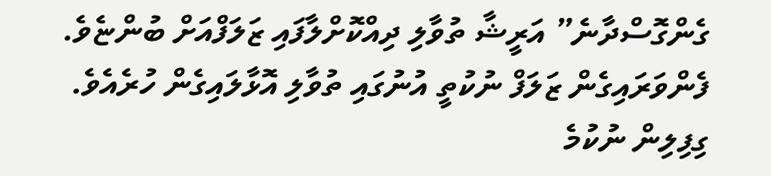ގެންގޮސްދާނެ” އަރީޝާ ތުވާލި ދިއްކޮށްލާފައި ޒަލަފްއަށް ބުންޏެވެ.
ފެންވަރައިގެން ޒަލަފް ނުކުތީ އުނުގައި ތުވާލި އޮޅާލައިގެން ހުރެއެވެ. ގިފިލިން ނުކުމެ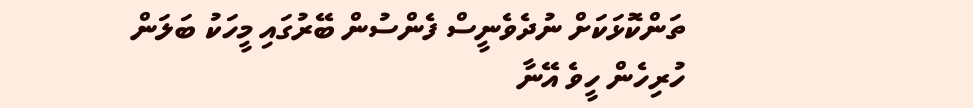ތަންކޮޅަކަށް ނުދެވެނީސް ފެންސުން ބޭރުގައި މީހަކު ބަލަން ހުރިހެން ހީވެ އޭނާ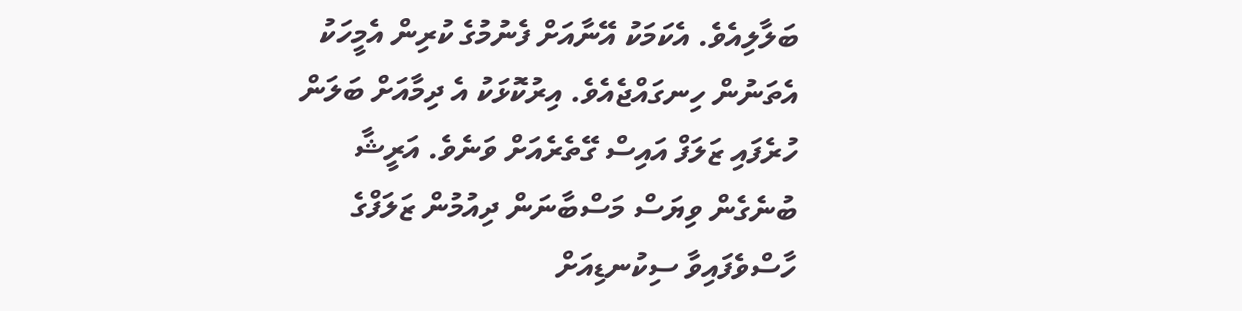ބަލާލިއެވެ. އެކަމަކު އޭނާއަށް ފެނުމުގެ ކުރިން އެމީހަކު އެތަނުން ހިނގައްޖެއެވެ. އިރުކޮޅަކު އެ ދިމާއަށް ބަލަން ހުރެފައި ޒަލަފް އައިސް ގޭތެރެއަށް ވަނެވެ. އަރީޝާ ބުނެގެން ވިޔަސް މަސްބާނަން ދިއުމުން ޒަލަފްގެ ހާސްވެފައިވާ ސިކުނޑިއަށް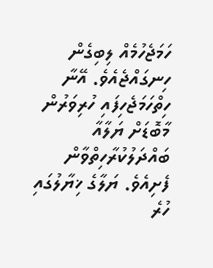ހަމަޖެހުމެއް ލިބިގެން ހިނގައްޖެއެވެ. އޭނާ ހިތްހަމަޖެހިފައި ހުރިވަރުން މާބޮޑަށް ޔަލާއާ ބައްދަލުކުރާހިތްވާން ފެށިއެވެ. ޔަލާގެ ޚިޔާލުގައި ހުރެ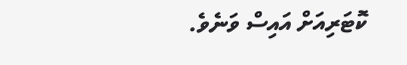ކޮޓަރިއަށް އައިސް ވަނެވެ.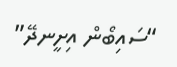“ސައިބޯން އިށީނދޭ”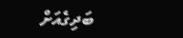ބަދިގެއަށް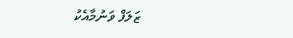ޒަލަފް ވަނުމާއެކު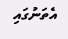އެތަނުގައި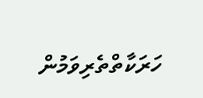ހަރަކާތްތެރިވަމުން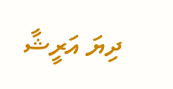ދިޔަ އަރީޝާ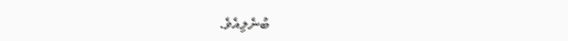ބުނެލިއެވެ.